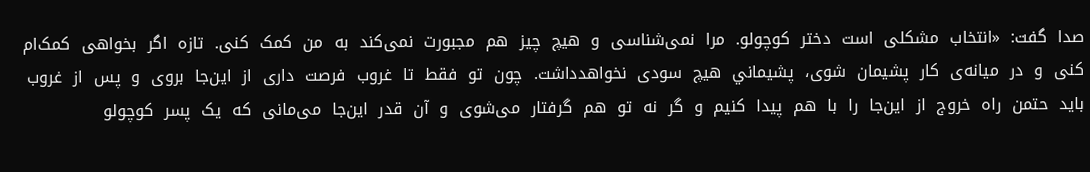صدا  گفت:  «انتخاب  مشکلی  است  دختر  کوچولو.  مرا  نمی‌شناسی  و  هيچ  چيز  هم  مجبورت  نمی‌کند  به  من  کمک  کنی.  تازه  اگر  بخواهی  کمک‌ام  کنی  و  در  ميانه‌ی  کار  پشيمان  شوی،  پشيماني  هيچ  سودی  نخواهدداشت.  چون  تو  فقط  تا  غروب  فرصت  داری  از  اين‌جا  بروی  و  پس  از  غروب  بايد  حتمن  راه  خروج  از  اين‌جا  را  با  هم  پيدا  کنيم  و  گر  نه  تو  هم  گرفتار  می‌شوی  و  آن  قدر  اين‌جا  می‌مانی  که  يک  پسر  کوچولو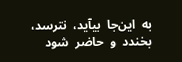به  اين‌جا  بيآيد،  نترسد،  بخندد  و  حاضر  شود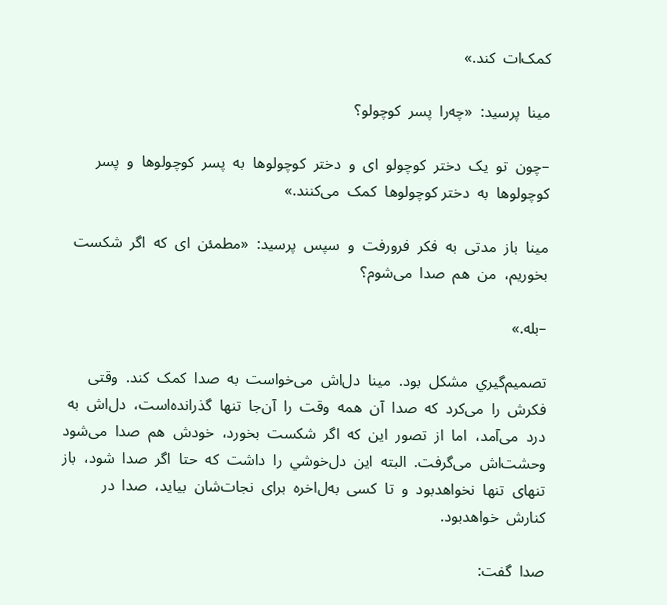کمک‌ات  کند.»

مينا  پرسيد:  «چه‌را  پسر  کوچولو؟

–چون  تو  يک  دختر  کوچولو  ای  و  دختر  کوچولوها  به  پسر  کوچولوها  و  پسر  کوچولوها  به  دختر کوچولوها  کمک  می‌کنند.»

مينا  باز  مدتی  به  فکر  فرورفت  و  سپس  پرسيد:  «مطمئن  ای  که  اگر  شکست  بخوريم،  من  هم  صدا  می‌شوم؟

–بله.»

تصميم‌گيري  مشکل  بود.  مينا  دل‌اش  می‌خواست  به  صدا  کمک  کند.  وقتی  فکرش  را  می‌کرد  که  صدا  آن  همه  وقت  را  آن‌جا  تنها  گذرانده‌است،  دل‌اش  به  درد  می‌آمد،  اما  از  تصور  اين  که  اگر  شکست  بخورد،  خودش  هم  صدا  می‌شود  وحشت‌اش  می‌گرفت.  البته  اين  دل‌خوشي  را  داشت  که  حتا  اگر  صدا  شود،  باز  تنهای  تنها  نخواهدبود  و  تا  کسی  به‌ل‌اخره  برای  نجات‌شان  بيايد،  صدا  در  کنارش  خواهدبود.

صدا  گفت: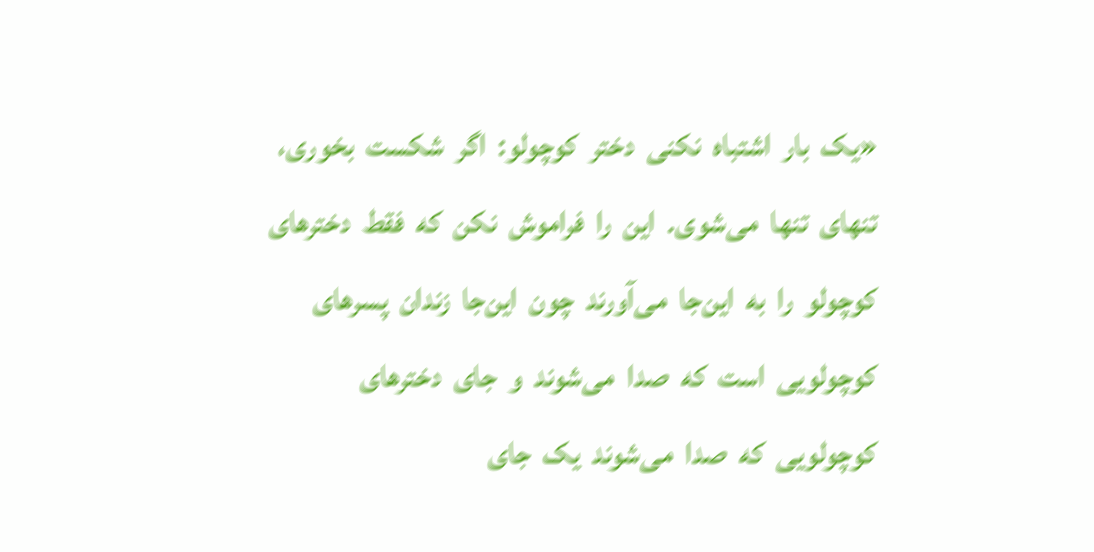«يک  بار  اشتباه  نکنی  دختر  کوچولو:  اگر  شکست  بخوری،  تنهای  تنها  می‌شوی.  اين  را  فراموش  نکن  که  فقط  دخترهای  کوچولو  را  به  اين‌جا  می‌آورند  چون  اين‌جا  زندان  پسرهای  کوچولويی  است  که  صدا  می‌شوند  و  جای  دخترهای  کوچولويی  که  صدا  می‌شوند  يک  جای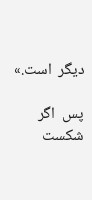ديگر  است.»

پس  اگر  شکست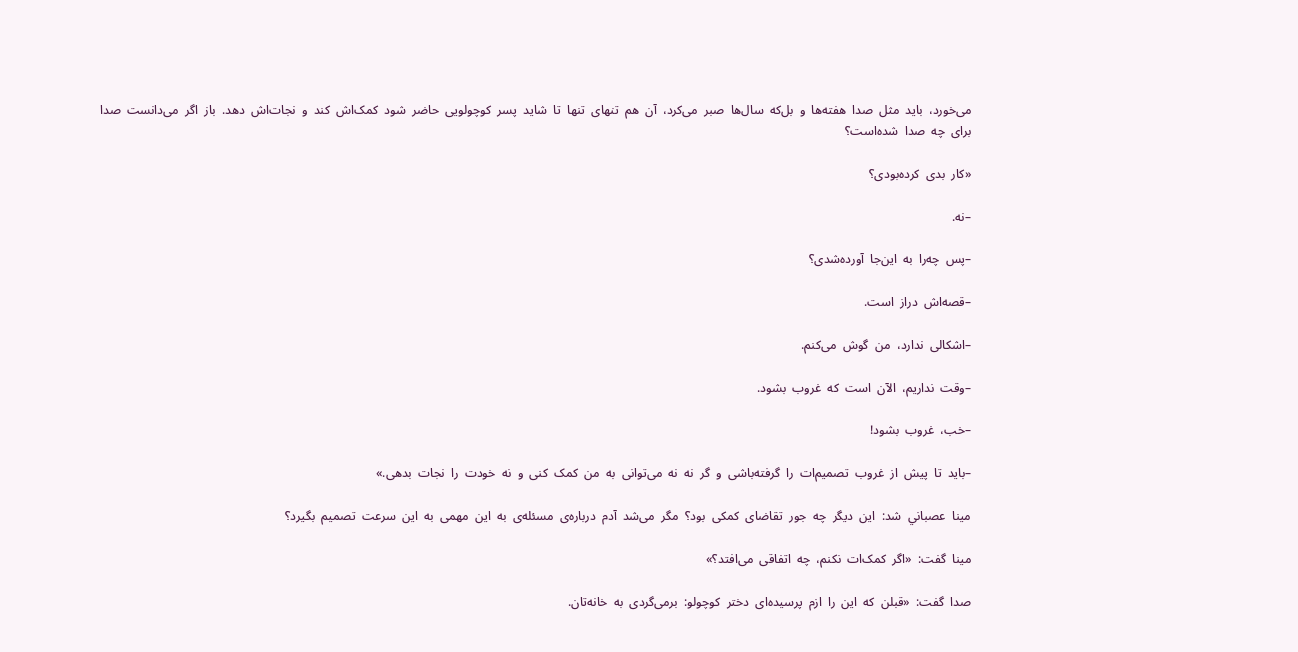می‌خورد،  بايد  مثل  صدا  هفته‌ها  و  بل‌که  سال‌ها  صبر  می‌کرد،  آن  هم  تنهای  تنها  تا  شايد  پسر  کوچولويی  حاضر  شود  کمک‌اش  کند  و  نجات‌اش  دهد.  باز  اگر  می‌دانست  صدا  برای  چه  صدا  شده‌است؟

«کار  بدی  کرده‌بودی؟

–نه.

–پس  چه‌را  به  اين‌جا  آورده‌شدی؟

–قصه‌اش  دراز  است.

–اشکالی  ندارد،  من  گوش  می‌کنم.

–وقت  نداريم،  الآن  است  که  غروب  بشود.

–خب،  غروب  بشود!

–بايد  تا  پيش  از  غروب  تصميم‌ات  را  گرفته‌باشی  و  گر  نه  نه  می‌توانی  به  من  کمک  کنی  و  نه  خودت  را  نجات  بدهی.»

مينا  عصباني  شد:  اين  ديگر  چه  جور  تقاضای  کمکی  بود؟  مگر  می‌شد  آدم  درباره‌ی  مسئله‌ی  به  اين  مهمی  به  اين  سرعت  تصميم  بگيرد؟

مينا  گفت:  «اگر  کمک‌ات  نکنم،  چه  اتفاقی  می‌افتد؟»

صدا  گفت:  «قبلن  که  اين  را  ازم  پرسيده‌ای  دختر  کوچولو:  برمی‌گردی  به  خانه‌تان.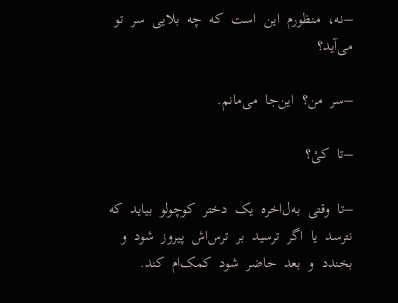–نه،  منظورم  اين  است  که  چه  بلايی  سر  تو  می‌آيد؟

–سر  من؟  اين‌جا  می‌مانم.

–تا  کیْ؟

–تا  وقتی  به‌ل‌اخره  يک  دختر  کوچولو  بيايد  که  نترسد  يا  اگر  ترسيد  بر  ترس‌اش  پيروز  شود  و  بخندد  و  بعد  حاضر  شود  کمک‌ام  کند.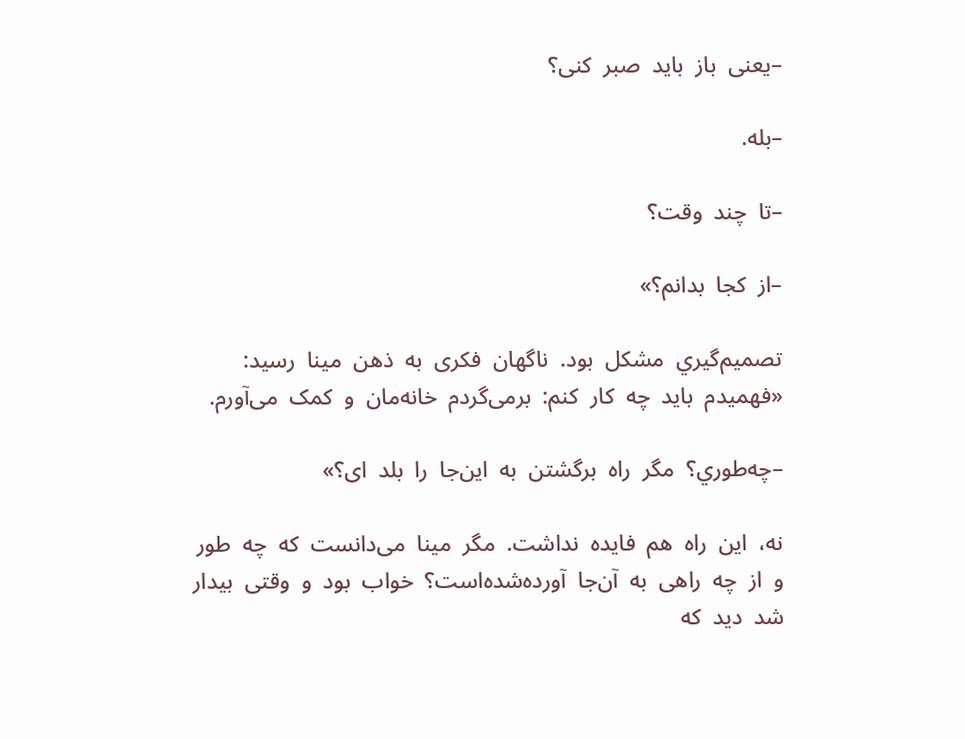–يعنی  باز  بايد  صبر  کنی؟

–بله.

–تا  چند  وقت؟

–از  کجا  بدانم؟»

تصميم‌گيري  مشکل  بود.  ناگهان  فکری  به  ذهن  مينا  رسيد:  «فهميدم  بايد  چه  کار  کنم:  برمی‌گردم  خانه‌مان  و  کمک  می‌آورم.

–چه‌طوري؟  مگر  راه  برگشتن  به  اين‌جا  را  بلد  ای؟»

نه،  اين  راه  هم  فايده  نداشت.  مگر  مينا  می‌دانست  که  چه  طور  و  از  چه  راهی  به  آن‌جا  آورده‌شده‌است؟  خواب  بود  و  وقتی  بيدار  شد  ديد  که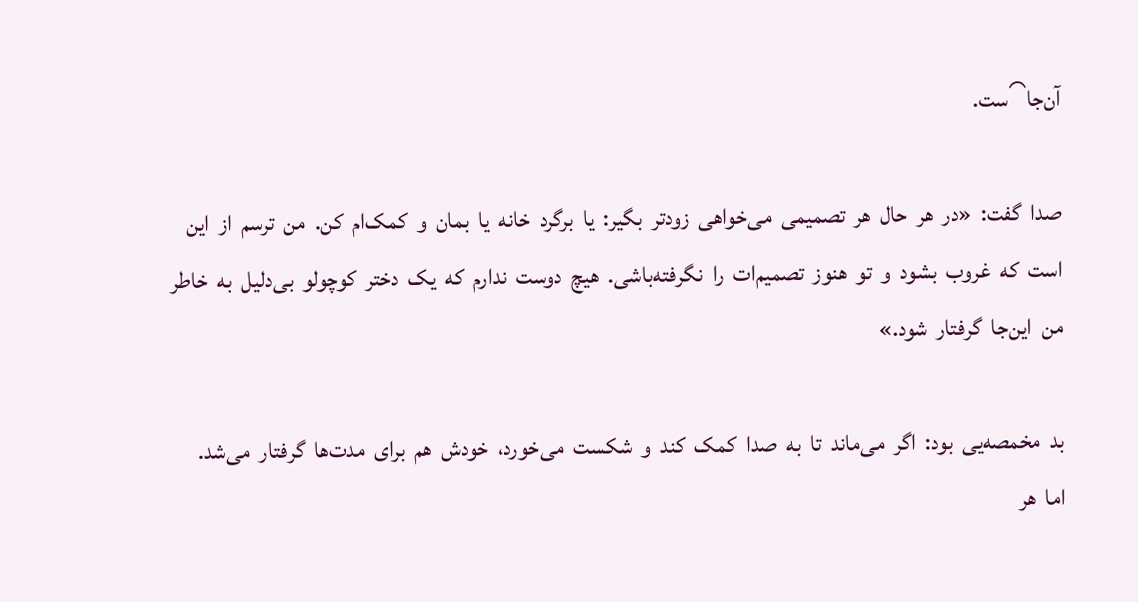آن‌جا⁀ست.

صدا  گفت:  «در  هر  حال  هر  تصميمی  می‌خواهی  زودتر  بگير:  يا  برگرد  خانه  يا  بمان  و  کمک‌ام  کن.  من  ترسم  از  اين  است  که  غروب  بشود  و  تو  هنوز  تصميم‌ات  را  نگرفته‌باشی.  هيچ  دوست  ندارم  که  يک  دختر  کوچولو  بی‌دليل  به  خاطر  من  اين‌جا  گرفتار  شود.»

بد  مخمصه‌يی  بود:  اگر  می‌ماند  تا  به  صدا  کمک  کند  و  شکست  می‌خورد،  خودش  هم  برای  مدت‌ها  گرفتار  می‌شد.  اما  هر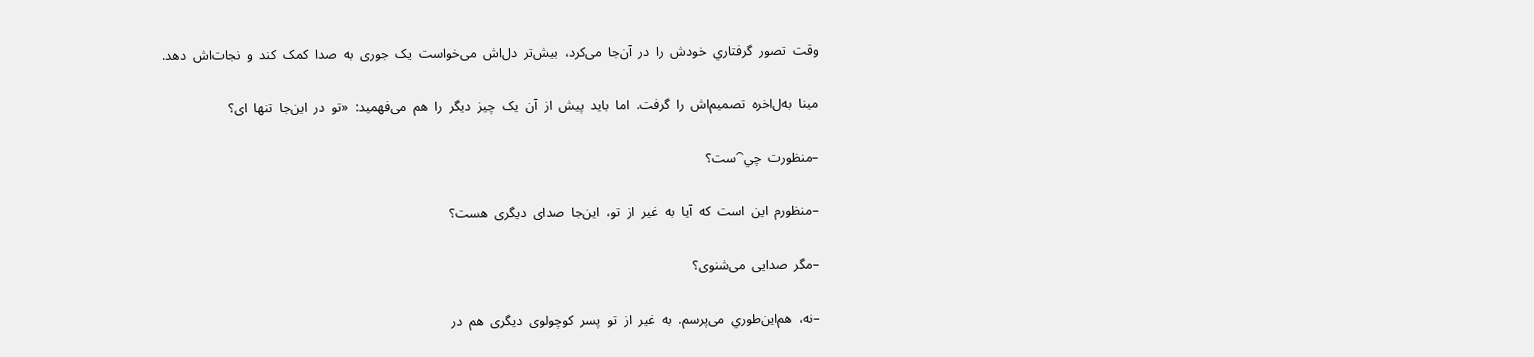وقت  تصور  گرفتاري  خودش  را  در  آن‌جا  می‌کرد،  بيش‌تر  دل‌اش  می‌خواست  يک  جوری  به  صدا  کمک  کند  و  نجات‌اش  دهد.

مينا  به‌ل‌اخره  تصميم‌اش  را  گرفت.  اما  بايد  پيش  از  آن  يک  چيز  ديگر  را  هم  می‌فهميد:  «تو  در  اين‌جا  تنها  ای؟

–منظورت  چي⁀ست؟

–منظورم  اين  است  که  آيا  به  غير  از  تو،  اين‌جا  صدای  ديگری  هست؟

–مگر  صدايی  می‌شنوی؟

–نه،  هم‌اين‌طوري  می‌پرسم.  به  غير  از  تو  پسر  کوچولوی  ديگری  هم  در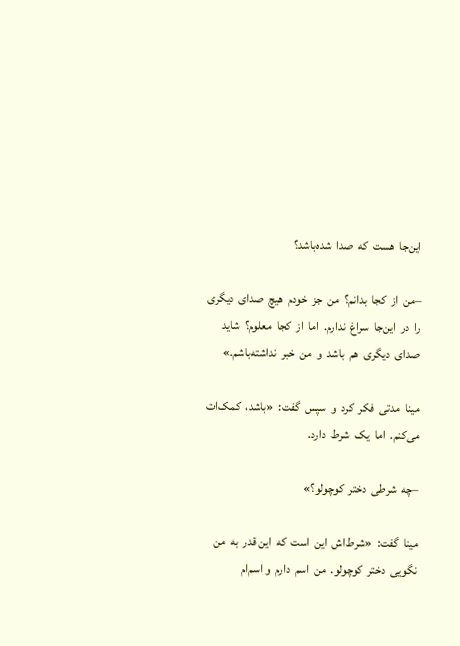اين‌جا  هست  که  صدا  شده‌باشد؟

–من  از  کجا  بدانم؟  من  جز  خودم  هيچ  صدای  ديگری  را  در  اين‌جا  سراغ  ندارم.  اما  از  کجا  معلوم؟  شايد  صدای  ديگری  هم  باشد  و  من  خبر  نداشته‌باشم.»

مينا  مدتی  فکر  کرد  و  سپس  گفت:  «باشد،  کمک‌ات  می‌کنم.  اما  يک  شرط  دارد.

–چه  شرطی  دختر  کوچولو؟»

مينا  گفت:  «شرط‌اش  اين  است  که  اين قدر  به  من  نگويی  دختر  کوچولو.  من  اسم  دارم  و اسم‌‌ام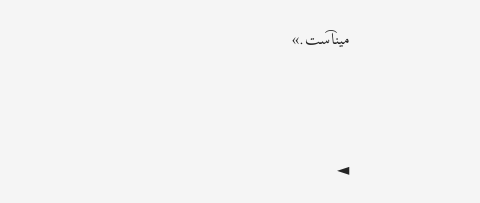مينا⁀ست.»



◄